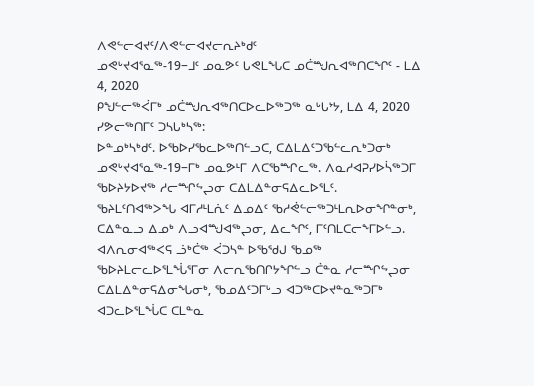ᐱᕙᓪᓕᐊᔪᑦ/ᐱᕙᓪᓕᐊᔪᓕᕆᔨᒃᑯᑦ
ᓄᕙᒡᔪᐊᕐᓇᖅ-19−ᒧᑦ ᓄᓇᕗᑦ ᒐᕙᒪᖓᑕ ᓄᑖᙳᕆᐊᖅᑎᑕᖏᑦ - ᒪᐃ 4, 2020
ᑭᖑᓪᓕᖅᐹᒥᒃ ᓄᑖᙳᕆᐊᖅᑎᑕᐅᓚᐅᖅᑐᖅ ᓇᒡᒐᔾᔭ, ᒪᐃ 4, 2020
ᓯᕗᓕᖅᑎᒥᑦ ᑐᓴᒐᒃᓴᖅ:
ᐅᓐᓄᒃᓴᒃᑯᑦ. ᐅᖃᐅᓯᖃᓚᐅᖅᑎᓪᓗᑕ, ᑕᐃᒪᐃᑦᑐᖃᓪᓚᕆᒃᑐᓂᒃ ᓄᕙᒡᔪᐊᕐᓇᖅ-19−ᒥᒃ ᓄᓇᕗᒻᒥ ᐱᑕᖃᙱᓚᖅ. ᐱᓇᓱᐊᕈᓯᐅᓵᖅᑐᒥ ᖃᐅᔨᔭᐅᔪᖅ ᓱᓕᙱᖦᖢᓂ ᑕᐃᒪᐃᓐᓂᕋᐃᓚᐅᕐᒪᑦ.
ᖃᔨᒪᑦᑎᐊᖅᐳᖓ ᐊᒥᓱᒻᒪᕇᑦ ᐃᓄᐃᑦ ᖃᓱᕚᓪᓕᖅᑐᒻᒪᕆᐅᓂᖏᓐᓂᒃ, ᑕᐃᓐᓇᓗ ᐃᓄᒃ ᐱᓗᐊᙳᐊᖅᖢᓂ, ᐃᓚᖏᑦ, ᒥᑦᑎᒪᑕᓕᖕᒥᐅᓪᓗ. ᐊᐱᕆᓂᐊᖅᐸᕋ ᓘᒃᑖᖅ ᐹᑐᓴᓐ ᐅᖃᖁᒍ ᖃᓄᖅ ᖃᐅᔨᒪᓕᓚᐅᕐᒪᖔᕐᒥᓂ ᐱᓕᕆᖃᑎᒋᔭᖏᓪᓗ ᑖᓐᓇ ᓱᓕᙱᖦᖢᓂ ᑕᐃᒪᐃᓐᓂᕋᐃᓂᖓᓂᒃ, ᖃᓄᐃᑦᑐᒥᒡᓗ ᐊᑐᖅᑕᐅᔪᓐᓇᖅᑐᒥᒃ ᐊᑐᓚᐅᕐᒪᖔᑕ ᑕᒪᓐᓇ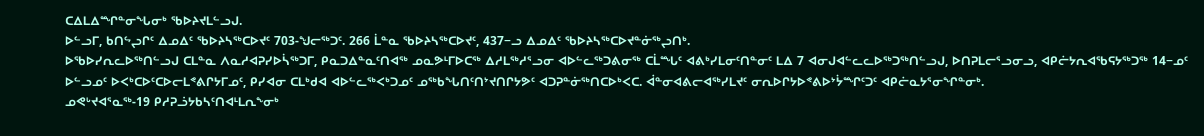ᑕᐃᒪᐃᙱᓐᓂᖓᓂᒃ ᖃᐅᔨᔪᒪᓪᓗᒍ.
ᐅᓪᓗᒥ, ᑲᑎᖦᖢᒋᑦ ᐃᓄᐃᑦ ᖃᐅᔨᓴᖅᑕᐅᔪᑦ 703-ᖑᓕᖅᑐᑦ. 266 ᒫᓐᓇ ᖃᐅᔨᓴᖅᑕᐅᔪᑦ, 437−ᓗ ᐃᓄᐃᑦ ᖃᐅᔨᓴᖅᑕᐅᔪᓐᓃᖅᖢᑎᒃ.
ᐅᖃᐅᓯᕆᓚᐅᖅᑎᓪᓗᒍ ᑕᒪᓐᓇ ᐱᓇᓱᐊᕈᓯᐅᓵᖅᑐᒥ, ᑭᓇᑐᐃᓐᓇᑦᑎᐊᖅ ᓄᓇᕗᒻᒥᐅᑕᖅ ᐃᓱᒪᖅᓱᕐᓗᓂ ᐊᐅᓪᓚᖅᑐᕕᓂᖅ ᑕᒫᙵᑦ ᐊᕕᒃᓯᒪᓂᑦᑎᓐᓂᑦ ᒪᐃ 7 ᐊᓂᒍᐊᓪᓚᓚᐅᖅᑐᖅᑎᓪᓗᒍ, ᐅᑎᕈᒪᓕᕐᓗᓂᓗ, ᐊᑭᓖᔭᕆᐊᖃᕋᔭᖅᑐᖅ 14−ᓄᑦ ᐅᓪᓗᓄᑦ ᐅᐸᒃᑕᐅᑦᑕᐅᓕᒪᕝᕕᒋᔭᒥᓄᑦ, ᑭᓯᐊᓂ ᑕᒪᒃᑯᐊ ᐊᐅᓪᓚᖅᐸᒃᑐᓄᑦ ᓄᖅᑲᖓᑎᑦᑎᔾᔪᑎᒋᔭᕗᑦ ᐊᑐᕈᓐᓃᖅᑎᑕᐅᒃᐸᑕ. ᐋᓐᓂᐊᕕᓕᐊᖅᓯᒪᔪᑦ ᓂᕆᐅᒋᔭᐅᕝᕕᐅᔾᔮᙱᑦᑐᑦ ᐊᑭᓖᓇᔭᕐᓂᖏᓐᓂᒃ.
ᓄᕙᒡᔪᐊᕐᓇᖅ-19 ᑭᓱᕈᓘᔭᑲᓴᑦᑎᐊᒻᒪᕆᖕᓂᒃ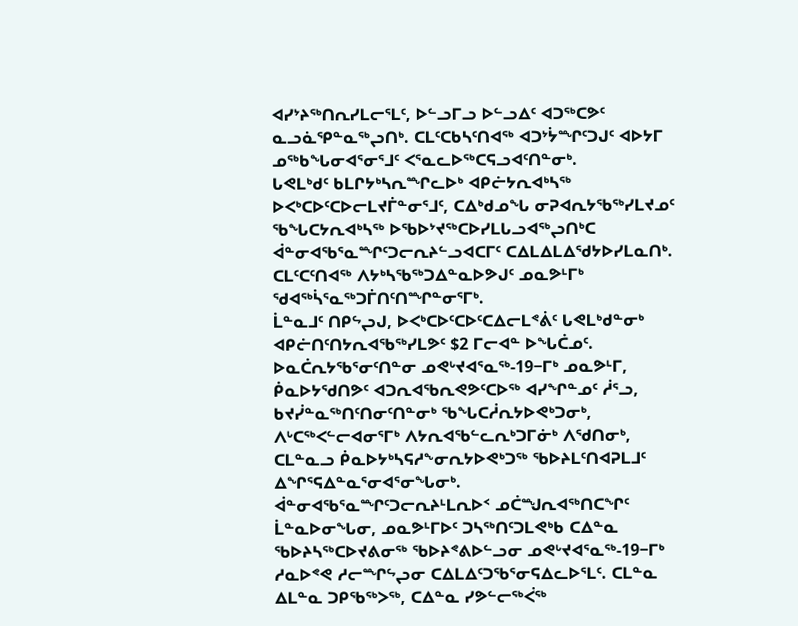ᐊᓯᔾᔨᖅᑎᕆᓯᒪᓕᕐᒪᑦ, ᐅᓪᓗᒥᓗ ᐅᓪᓗᐃᑦ ᐊᑐᖅᑕᕗᑦ ᓇᓗᓈᕿᓐᓇᖅᖢᑎᒃ. ᑕᒪᑦᑕᑲᓴᑦᑎᐊᖅ ᐊᑐᔾᔮᙱᑦᑐᒍᑦ ᐊᐅᔭᒥ ᓄᖅᑲᖓᓂᐊᕐᓂᕐᒧᑦ ᐸᕐᓇᓚᐅᖅᑕᕋᓗᐊᑦᑎᓐᓂᒃ.
ᒐᕙᒪᒃᑯᑦ ᑲᒪᒋᔭᒃᓴᕆᙱᓚᐅᒃ ᐊᑭᓖᔭᕆᐊᒃᓴᖅ ᐅᐸᒃᑕᐅᑦᑕᐅᓕᒪᔪᒦᓐᓂᕐᒧᑦ, ᑕᐃᒃᑯᓄᖓ ᓂᕈᐊᕆᔭᖃᖅᓯᒪᔪᓄᑦ ᖃᖓᑕᔭᕆᐊᒃᓴᖅ ᐅᖃᐅᔾᔪᖅᑕᐅᓯᒪᒐᓗᐊᖅᖢᑎᒃᑕ ᐋᓐᓂᐊᖃᕐᓇᙱᑦᑐᓕᕆᔨᓪᓗᐊᑕᒥᑦ ᑕᐃᒪᐃᒪᐃᖁᔭᐅᓯᒪᓇᑎᒃ. ᑕᒪᑦᑕᑦᑎᐊᖅ ᐱᔭᒃᓴᖃᖅᑐᐃᓐᓇᐅᕗᒍᑦ ᓄᓇᕗᒻᒥᒃ ᖁᐊᖅᓵᕐᓇᖅᑐᒦᑎᑦᑎᙱᓐᓂᕐᒥᒃ.
ᒫᓐᓇᒧᑦ ᑎᑭᖦᖢᒍ, ᐅᐸᒃᑕᐅᑦᑕᐅᑦᑕᐃᓕᒪᕝᕖᑦ ᒐᕙᒪᒃᑯᓐᓂᒃ ᐊᑭᓖᑎᑦᑎᔭᕆᐊᖃᖅᓯᒪᕗᑦ $2 ᒥᓕᐊᓐ ᐅᖓᑖᓄᑦ. ᐅᓇᑖᕆᔭᖃᕐᓂᑦᑎᓐᓂ ᓄᕙᒡᔪᐊᕐᓇᖅ-19−ᒥᒃ ᓄᓇᕗᒻᒥ, ᑮᓇᐅᔭᖁᑎᕗᑦ ᐊᑐᕆᐊᖃᕆᕙᕗᑦᑕᐅᖅ ᐊᓯᖏᓐᓄᑦ ᓲᕐᓗ, ᑲᔪᓰᓐᓇᖅᑎᑦᑎᓂᑦᑎᓐᓂᒃ ᖃᖓᑕᓲᕆᔭᐅᕙᒃᑐᓂᒃ, ᐱᒡᑕᖅᐸᓪᓕᐊᓂᕐᒥᒃ ᐱᔭᕆᐊᖃᓪᓚᕆᒃᑐᒥᓃᒃ ᐱᖁᑎᓂᒃ, ᑕᒪᓐᓇᓗ ᑮᓇᐅᔭᒃᓴᕋᓱᖕᓂᕆᔭᐅᕙᒃᑐᖅ ᖃᐅᔨᒪᑦᑎᐊᕈᒪᒧᑦ ᐃᖏᕐᕋᐃᓐᓇᕐᓂᐊᕐᓂᖓᓂᒃ.
ᐋᓐᓂᐊᖃᕐᓇᙱᑦᑐᓕᕆᔨᒻᒪᕆᐅᑉ ᓄᑖᙳᕆᐊᖅᑎᑕᖏᑦ
ᒫᓐᓇᐅᓂᖓᓂ, ᓄᓇᕗᒻᒥᐅᑦ ᑐᓴᖅᑎᑦᑐᒪᕙᒃᑲ ᑕᐃᓐᓇ ᖃᐅᔨᓴᖅᑕᐅᔪᕕᓂᖅ ᖃᐅᔨᕝᕕᐅᓪᓗᓂ ᓄᕙᒡᔪᐊᕐᓇᖅ-19−ᒥᒃ ᓱᓇᐅᕝᕙ ᓱᓕᙱᖦᖢᓂ ᑕᐃᒪᐃᑦᑐᖃᕐᓂᕋᐃᓚᐅᕐᒪᑦ. ᑕᒪᓐᓇ ᐃᒪᓐᓇ ᑐᑭᖃᖅᐳᖅ, ᑕᐃᓐᓇ ᓯᕗᓪᓕᖅᐹᖅ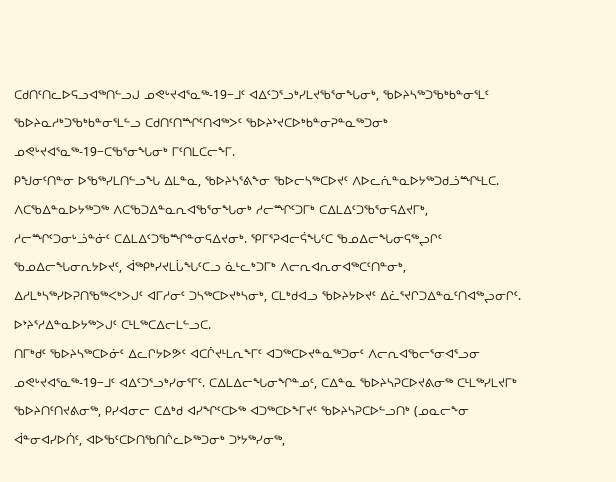ᑕᑯᑎᑦᑎᓚᐅᕋᓗᐊᖅᑎᓪᓗᒍ ᓄᕙᒡᔪᐊᕐᓇᖅ-19−ᒧᑦ ᐊᐃᑦᑐᕐᓗᒃᓯᒪᔪᖃᕐᓂᖓᓂᒃ, ᖃᐅᔨᓴᖅᑐᖃᒃᑲᓐᓂᕐᒪᑦ ᖃᐅᔨᓇᓱᒃᑐᖃᒃᑲᓐᓂᕐᒪᓪᓗ ᑕᑯᑎᑦᑎᙱᑦᑎᐊᖅᐳᑦ ᖃᐅᔨᔾᔪᑕᐅᒃᑲᓐᓂᕈᓐᓇᖅᑐᓂᒃ ᓄᕙᒡᔪᐊᕐᓇᖅ-19−ᑕᖃᕐᓂᖓᓂᒃ ᒥᑦᑎᒪᑕᓕᖕᒥ.
ᑭᖑᓂᑦᑎᓐᓂ ᐅᖃᖅᓯᒪᑎᓪᓗᖓ ᐃᒪᓐᓇ, ᖃᐅᔨᓴᕐᕕᖕᓂ ᖃᐅᓕᓴᖅᑕᐅᔪᑦ ᐱᐅᓚᕇᓐᓇᐅᔭᖅᑐᑯᓘᙱᒻᒪᑕ. ᐱᑕᖃᐃᓐᓇᐅᔭᖅᑐᖅ ᐱᑕᖃᑐᐃᓐᓇᕆᐊᖃᕐᓂᖓᓂᒃ ᓱᓕᙱᑦᑐᒥᒃ ᑕᐃᒪᐃᑦᑐᖃᕐᓂᕋᐃᔪᒥᒃ, ᓱᓕᙱᑦᑐᓂᒡᓘᓐᓃᑦ ᑕᐃᒪᐃᑦᑐᖃᙱᓐᓂᕋᐃᔪᓂᒃ. ᕿᒥᕐᕈᐊᓕᕌᖓᑦᑕ ᖃᓄᐃᓕᖓᓂᕋᖅᖢᒋᑦ ᖃᓄᐃᓕᖓᓂᕆᔭᐅᔪᑦ, ᐋᖅᑭᒃᓯᔪᒪᒑᖓᑦᑕᓗ ᓈᒻᓚᒃᑐᒥᒃ ᐱᓕᕆᐊᕆᓂᐊᖅᑕᑦᑎᓐᓂᒃ, ᐃᓱᒪᒃᓴᖅᓯᐅᕈᑎᖃᖅᐸᒃᐳᒍᑦ ᐊᒥᓱᓂᑦ ᑐᓴᖅᑕᐅᔪᒃᓴᓂᒃ, ᑕᒪᒃᑯᐊᓗ ᖃᐅᔨᔭᐅᔪᑦ ᐃᓛᕐᔪᒋᑐᐃᓐᓇᑦᑎᐊᖅᖢᓂᒋᑦ. ᐅᔾᔨᕐᓱᐃᓐᓇᐅᔭᖅᐳᒍᑦ ᑕᒻᒪᖅᑕᐃᓕᒪᓪᓗᑕ.
ᑎᒥᒃᑯᑦ ᖃᐅᔨᓴᖅᑕᐅᓃᑦ ᐃᓚᒋᔭᐅᕗᑦ ᐊᑕᒌᔪᒻᒪᕆᖕᒥᑦ ᐊᑐᖅᑕᐅᔪᓐᓇᖅᑐᓂᑦ ᐱᓕᕆᐊᖃᓕᕐᓂᐊᕐᓗᓂ ᓄᕙᒡᔪᐊᕐᓇᖅ-19−ᒧᑦ ᐊᐃᑦᑐᕐᓗᒃᓯᓂᕐᒥᑦ. ᑕᐃᒪᐃᓕᖓᓂᖏᓐᓄᑦ, ᑕᐃᓐᓇ ᖃᐅᔨᓴᕈᑕᐅᔪᕕᓂᖅ ᑕᒻᒪᖅᓯᒪᔪᒥᒃ ᖃᐅᔨᑎᑦᑎᔪᕕᓂᖅ, ᑭᓯᐊᓂᓕ ᑕᐃᒃᑯ ᐊᓯᖏᑦᑕᐅᖅ ᐊᑐᖅᑕᐅᖕᒥᔪᑦ ᖃᐅᔨᓴᕈᑕᐅᓪᓗᑎᒃ (ᓄᓇᓕᖕᓂ ᐋᓐᓂᐊᓯᐅᑏᑦ, ᐊᐅᖃᑦᑕᐅᑎᖃᑎᒌᓚᐅᖅᑐᓂᒃ ᑐᔾᔭᖅᓯᓂᖅ,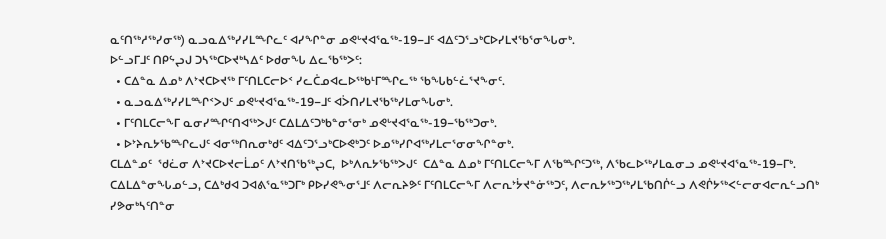ᓇᑦᑎᖅᓱᖅᓯᓂᖅ) ᓇᓗᓇᐃᖅᓯᓯᒪᙱᓚᑦ ᐊᓯᖏᓐᓂ ᓄᕙᒡᔪᐊᕐᓇᖅ-19−ᒧᑦ ᐊᐃᑦᑐᕐᓗᒃᑕᐅᓯᒪᔪᖃᕐᓂᖓᓂᒃ.
ᐅᓪᓗᒥᒧᑦ ᑎᑭᖦᖢᒍ ᑐᓴᖅᑕᐅᔪᒃᓴᐃᑦ ᐅᑯᓂᖓ ᐃᓚᖃᖅᐳᑦ:
  • ᑕᐃᓐᓇ ᐃᓄᒃ ᐱᔾᔪᑕᐅᔪᖅ ᒥᑦᑎᒪᑕᓕᐅᑉ ᓯᓚᑖᓄᐊᓚᐅᖅᑲᒻᒥᙱᓚᖅ ᖃᖓᑲᓪᓛᕐᔪᖕᓂᑦ.
  • ᓇᓗᓇᐃᖅᓯᓯᒪᙱᑉᐳᒍᑦ ᓄᕙᒡᔪᐊᕐᓇᖅ-19−ᒧᑦ ᐊᐴᑎᓯᒪᔪᖃᖅᓯᒪᓂᖓᓂᒃ.
  • ᒥᑦᑎᒪᑕᓕᖕᒥ ᓇᓂᓯᙱᑦᑎᐊᖅᐳᒍᑦ ᑕᐃᒪᐃᑦᑐᒃᑲᓐᓂᕐᓂᒃ ᓄᕙᒡᔪᐊᕐᓇᖅ-19−ᖃᖅᑐᓂᒃ.
  • ᐅᔾᔨᕆᔭᖃᙱᓚᒍᑦ ᐊᓂᖅᑎᕆᓂᒃᑯᑦ ᐊᐃᑦᑐᕐᓗᒃᑕᐅᕙᒃᑐᑦ ᐅᓄᖅᓯᒋᐊᖅᓯᒪᓕᕐᓂᓂᖏᓐᓂᒃ.
ᑕᒪᐃᓐᓄᑦ  ᖁᓛᓂ ᐱᔾᔪᑕᐅᔪᓕᒫᓄᑦ ᐱᔾᔪᑎᖃᖅᖢᑕ,  ᐅᒃᐱᕆᔭᖃᖅᐳᒍᑦ  ᑕᐃᓐᓇ ᐃᓄᒃ ᒥᑦᑎᒪᑕᓕᖕᒥ ᐱᖃᙱᑦᑐᖅ, ᐱᖃᓚᐅᖅᓯᒪᓇᓂᓗ ᓄᕙᒡᔪᐊᕐᓇᖅ-19−ᒥᒃ. ᑕᐃᒪᐃᓐᓂᖓᓄᓪᓗ, ᑕᐃᒃᑯᐊ ᑐᐊᕕᕐᓇᖅᑐᒥᒃ ᑭᐅᓯᕙᖕᓂᕐᒧᑦ ᐱᓕᕆᔨᕗᑦ ᒥᑦᑎᒪᑕᓕᖕᒥ ᐱᓕᕆᔾᔮᔪᓐᓃᖅᑐᑦ, ᐱᓕᕆᔭᖅᑐᖅᓯᒪᖃᑎᒌᓪᓗ ᐱᕙᒌᔭᖅᐸᓪᓕᓂᐊᓕᕆᓪᓗᑎᒃ ᓯᕗᓂᒃᓴᑦᑎᓐᓂ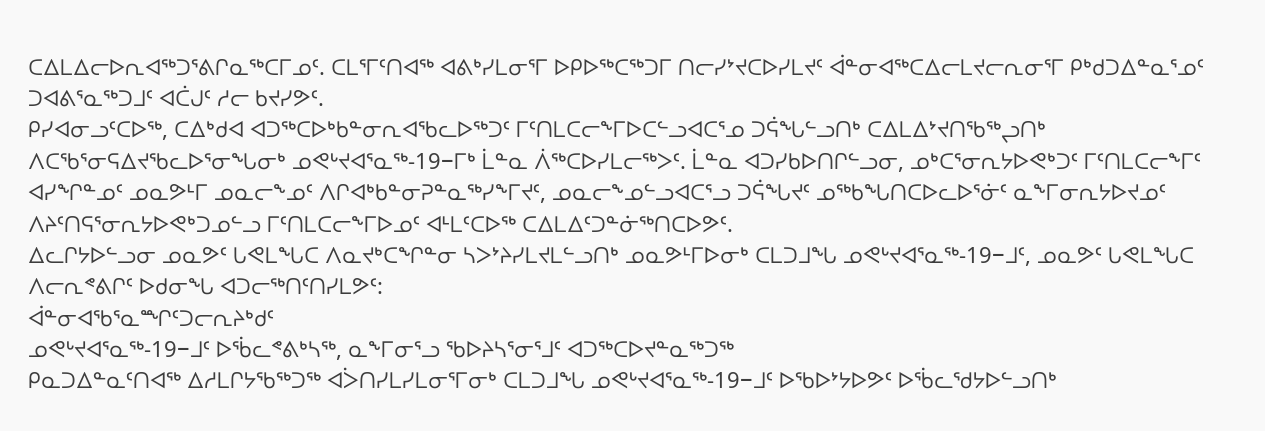ᑕᐃᒪᐃᓕᐅᕆᐊᖅᑐᕐᕕᒋᓇᖅᑕᒥᓄᑦ. ᑕᒪᕐᒥᑦᑎᐊᖅ ᐊᕕᒃᓯᒪᓂᕐᒥ ᐅᑭᐅᖅᑕᖅᑐᒥ ᑎᓕᓯᔾᔪᑕᐅᓯᒪᔪᑦ ᐋᓐᓂᐊᖅᑕᐃᓕᒪᔪᓕᕆᓂᕐᒥ ᑭᒃᑯᑐᐃᓐᓇᕐᓄᑦ ᑐᐊᕕᕐᓇᖅᑐᒧᑦ ᐊᑖᒍᑦ ᓱᓕ ᑲᔪᓯᕗᑦ.
ᑭᓯᐊᓂᓗᑦᑕᐅᖅ, ᑕᐃᒃᑯᐊ ᐊᑐᖅᑕᐅᒃᑲᓐᓂᕆᐊᖃᓚᐅᖅᑐᑦ ᒥᑦᑎᒪᑕᓕᖕᒥᐅᑕᓪᓗᐊᑕᕐᓄ ᑐᕌᖓᓪᓗᑎᒃ ᑕᐃᒪᐃᔾᔪᑎᖃᖅᖢᑎᒃ ᐱᑕᖃᕐᓂᕋᐃᔪᖃᓚᐅᕐᓂᖓᓂᒃ ᓄᕙᒡᔪᐊᕐᓇᖅ-19−ᒥᒃ ᒫᓐᓇ ᐲᖅᑕᐅᓯᒪᓕᖅᐳᑦ. ᒫᓐᓇ ᐊᑐᓯᑲᐅᑎᒋᓪᓗᓂ, ᓄᒃᑕᕐᓂᕆᔭᐅᕙᒃᑐᑦ ᒥᑦᑎᒪᑕᓕᖕᒥᑦ ᐊᓯᖏᓐᓄᑦ ᓄᓇᕗᒻᒥ ᓄᓇᓕᖕᓄᑦ ᐱᒋᐊᒃᑲᓐᓂᕈᓐᓇᖅᓯᖕᒥᔪᑦ, ᓄᓇᓕᖕᓄᓪᓗᐊᑕᕐᓗ ᑐᕌᖓᔪᑦ ᓄᖅᑲᖓᑎᑕᐅᓚᐅᕐᓃᑦ ᓇᖕᒥᓂᕆᔭᐅᔪᓄᑦ ᐱᔨᑦᑎᕋᕐᓂᕆᔭᐅᕙᒃᑐᓄᓪᓗ ᒥᑦᑎᒪᑕᓕᖕᒥᐅᓄᑦ ᐊᒻᒪᑦᑕᐅᖅ ᑕᐃᒪᐃᑦᑐᓐᓃᖅᑎᑕᐅᕗᑦ.
ᐃᓚᒋᔭᐅᓪᓗᓂ ᓄᓇᕗᑦ ᒐᕙᒪᖓᑕ ᐱᓇᔪᒃᑕᖏᓐᓂ ᓴᐳᔾᔨᓯᒪᔪᒪᓪᓗᑎᒃ ᓄᓇᕗᒻᒥᐅᓂᒃ ᑕᒪᑐᒧᖓ ᓄᕙᒡᔪᐊᕐᓇᖅ-19−ᒧᑦ, ᓄᓇᕗᑦ ᒐᕙᒪᖓᑕ ᐱᓕᕆᕝᕕᒋᑦ ᐅᑯᓂᖓ ᐊᑐᓕᖅᑎᑦᑎᓯᒪᕗᑦ:
ᐋᓐᓂᐊᖃᕐᓇᙱᑦᑐᓕᕆᔨᒃᑯᑦ
ᓄᕙᒡᔪᐊᕐᓇᖅ-19−ᒧᑦ ᐅᖄᓚᕝᕕᒃᓴᖅ, ᓇᖕᒥᓂᕐᓗ ᖃᐅᔨᓴᕐᓂᕐᒧᑦ ᐊᑐᖅᑕᐅᔪᓐᓇᖅᑐᖅ
ᑭᓇᑐᐃᓐᓇᑦᑎᐊᖅ ᐃᓱᒪᒋᔭᖃᖅᑐᖅ ᐊᐴᑎᓯᒪᓯᒪᓂᕐᒥᓂᒃ ᑕᒪᑐᒧᖓ ᓄᕙᒡᔪᐊᕐᓇᖅ-19−ᒧᑦ ᐅᖃᐅᔾᔭᐅᕗᑦ ᐅᖄᓚᖁᔭᐅᓪᓗᑎᒃ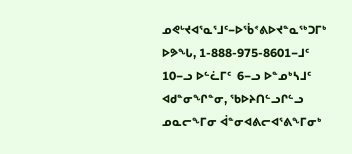ᓄᕙᒡᔪᐊᕐᓇᕐᒧᑦ−ᐅᖄᕝᕕᐅᔪᓐᓇᖅᑐᒥᒃ ᐅᕗᖓ, 1-888-975-8601−ᒧᑦ  10−ᓗ ᐅᓪᓛᒥᑦ  6−ᓗ ᐅᓐᓄᒃᓴᒧᑦ ᐊᑯᓐᓂᖏᓐᓂ, ᖃᐅᔨᑎᓪᓗᒋᓪᓗ ᓄᓇᓕᖕᒥᓂ ᐋᓐᓂᐊᕕᓕᐊᕐᕕᖕᒥᓂᒃ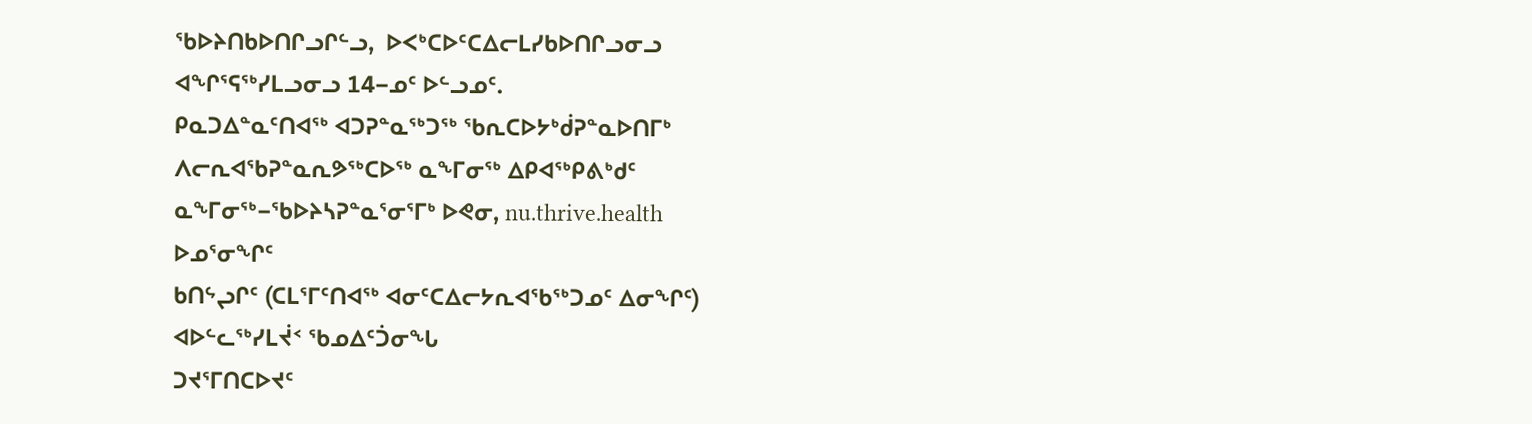ᖃᐅᔨᑎᑲᐅᑎᒋᓗᒋᓪᓗ,  ᐅᐸᒃᑕᐅᑦᑕᐃᓕᒪᓯᑲᐅᑎᒋᓗᓂᓗ ᐊᖏᕐᕋᖅᓯᒪᓗᓂᓗ 14−ᓄᑦ ᐅᓪᓗᓄᑦ.
ᑭᓇᑐᐃᓐᓇᑦᑎᐊᖅ ᐊᑐᕈᓐᓇᖅᑐᖅ ᖃᕆᑕᐅᔭᒃᑰᕈᓐᓇᐅᑎᒥᒃ ᐱᓕᕆᐊᖃᕈᓐᓇᕆᕗᖅᑕᐅᖅ ᓇᖕᒥᓂᖅ ᐃᑭᐊᖅᑭᕕᒃᑯᑦ ᓇᖕᒥᓂᖅ−ᖃᐅᔨᓴᕈᓐᓇᕐᓂᕐᒥᒃ ᐅᕙᓂ, nu.thrive.health
ᐅᓄᕐᓂᖏᑦ
ᑲᑎᖦᖢᒋᑦ (ᑕᒪᕐᒥᑦᑎᐊᖅ ᐊᓂᑦᑕᐃᓕᔭᕆᐊᖃᖅᑐᓄᑦ ᐃᓂᖏᑦ)
ᐊᐅᓪᓚᖅᓯᒪᔫᑉ ᖃᓄᐃᑦᑑᓂᖓ
ᑐᔪᕐᒥᑎᑕᐅᔪᑦ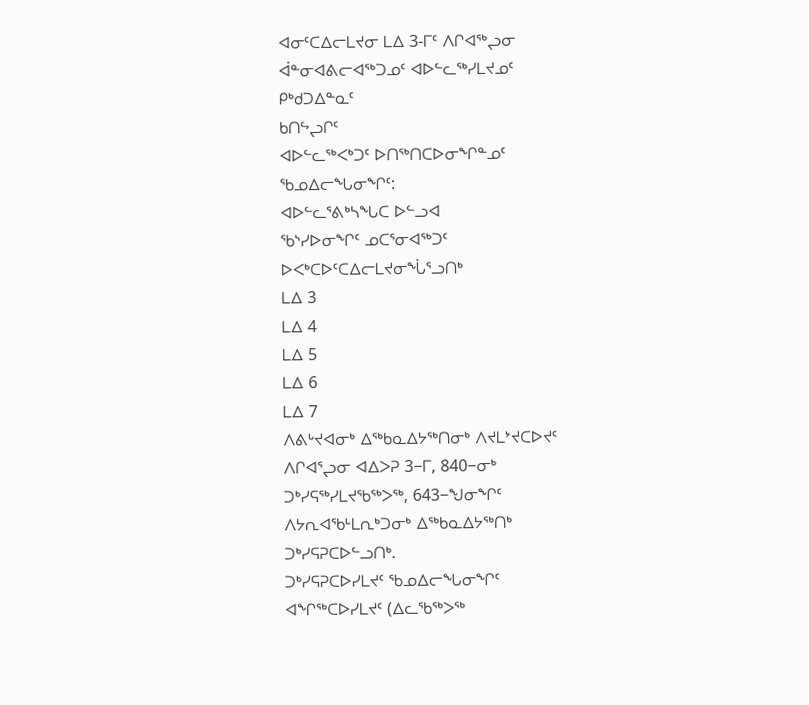ᐊᓂᑦᑕᐃᓕᒪᔪᓂ ᒪᐃ 3-ᒥᑦ ᐱᒋᐊᖅᖢᓂ
ᐋᓐᓂᐊᕕᓕᐊᖅᑐᓄᑦ ᐊᐅᓪᓚᖅᓯᒪᔪᓄᑦ
ᑭᒃᑯᑐᐃᓐᓇᑦ
ᑲᑎᖦᖢᒋᑦ
ᐊᐅᓪᓚᖅᐸᒃᑐᑦ ᐅᑎᖅᑎᑕᐅᓂᖏᓐᓄᑦ ᖃᓄᐃᓕᖓᓂᖏᑦ:
ᐊᐅᓪᓚᕐᕕᒃᓴᖓᑕ ᐅᓪᓗᐊ
ᖃᔅᓯᐅᓂᖏᑦ ᓄᑕᕐᓂᐊᖅᑐᑦ ᐅᐸᒃᑕᐅᑦᑕᐃᓕᒪᔪᓂᖔᕐᓗᑎᒃ
ᒪᐃ 3
ᒪᐃ 4
ᒪᐃ 5
ᒪᐃ 6
ᒪᐃ 7
ᐱᕕᒡᔪᐊᓂᒃ ᐃᖅᑲᓇᐃᔭᖅᑎᓂᒃ ᐱᔪᒪᔾᔪᑕᐅᔪᑦ
ᐱᒋᐊᕐᖢᓂ ᐊᐃᐳᕈ 3−ᒥ, 840−ᓂᒃ ᑐᒃᓯᕋᖅᓯᒪᔪᖃᖅᐳᖅ, 643−ᖑᓂᖏᑦ ᐱᔭᕆᐊᖃᒻᒪᕆᒃᑐᓂᒃ ᐃᖅᑲᓇᐃᔭᖅᑎᒃ ᑐᒃᓯᕋᕈᑕᐅᓪᓗᑎᒃ.
ᑐᒃᓯᕋᕈᑕᐅᓯᒪᔪᑦ ᖃᓄᐃᓕᖓᓂᖏᑦ
ᐊᖏᖅᑕᐅᓯᒪᔪᑦ (ᐃᓚᖃᖅᐳᖅ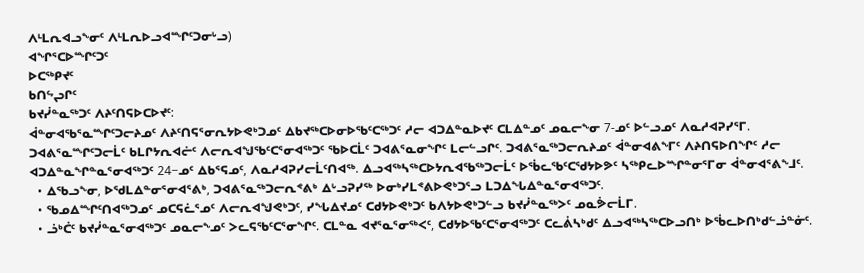ᐱᒻᒪᕆᐊᓗᖕᓂᑦ ᐱᒻᒪᕆᐅᓗᐊᙱᑦᑐᓂᒡᓗ)
ᐊᖏᕐᑕᐅᙱᑦᑐᑦ
ᐅᑕᖅᑭᔪᑦ
ᑲᑎᖦᖢᒋᑦ
ᑲᔪᓰᓐᓇᖅᑐᑦ ᐱᔨᑦᑎᕋᐅᑕᐅᔪᑦ:
ᐋᓐᓂᐊᖃᕐᓇᙱᑦᑐᓕᔨᓄᑦ ᐱᔨᑦᑎᕋᕐᓂᕆᔭᐅᕙᒃᑐᓄᑦ ᐃᑲᔪᖅᑕᐅᓂᐅᖃᑦᑕᖅᑐᑦ ᓱᓕ ᐊᑐᐃᓐᓇᐅᔪᑦ ᑕᒪᐃᓐᓄᑦ ᓄᓇᓕᖕᓂ 7-ᓄᑦ ᐅᓪᓗᓄᑦ ᐱᓇᓱᐊᕈᓯᕐᒥ. ᑐᐊᕕᕐᓇᙱᑦᑐᓕᒫᑦ ᑲᒪᒋᔭᕆᐊᓖᑦ ᐱᓕᕆᐊᖑᖃᑦᑕᕐᓂᐊᖅᑐᑦ ᖃᐅᑕᒫᑦ ᑐᐊᕕᕐᓇᓂᖏᑦ ᒪᓕᓪᓗᒋᑦ. ᑐᐊᕕᕐᓇᖅᑐᓕᕆᔨᓄᑦ ᐋᓐᓂᐊᕕᖕᒥᑦ ᐱᔨᑎᕋᐅᑎᖏᑦ ᓱᓕ ᐊᑐᐃᓐᓇᖏᓐᓇᕐᓂᐊᖅᑐᑦ 24−ᓄᑦ ᐃᑲᕐᕋᓄᑦ, ᐱᓇᓱᐊᕈᓯᓕᒫᑦᑎᐊᖅ. ᐃᓗᐊᖅᓴᖅᑕᐅᔭᕆᐊᖃᖅᑐᓕᒫᑦ ᐅᖄᓚᖃᑦᑕᖁᔭᐅᕗᑦ ᓴᖅᑭᓚᐅᙱᓐᓂᕐᒥᓂ ᐋᓐᓂᐊᕐᕕᖕᒧᑦ.
  • ᐃᖃᓗᖕᓂ, ᐅᖁᒪᐃᓐᓂᕐᓂᐊᕐᕕᒃ, ᑐᐊᕕᕐᓇᖅᑐᓕᕆᕝᕕᒃ ᐃᒡᓗᕈᓯᖅ ᐅᓂᒃᓯᒪᕝᕕᐅᕙᒃᑐᕐᓗ ᒪᑐᐃᖓᐃᓐᓇᕐᓂᐊᖅᑐᑦ.
  • ᖃᓄᐃᙱᑦᑎᐊᖅᑐᓄᑦ ᓄᑕᕋᓛᕐᓄᑦ ᐱᓕᕆᐊᖑᕙᒃᑐᑦ, ᓯᖓᐃᔪᓄᑦ ᑕᑯᔭᐅᕙᒃᑐᑦ ᑲᐱᔭᐅᕙᒃᑐᓪᓗ ᑲᔪᓰᓐᓇᖅᐳᑦ ᓄᓇᕘᓕᒫᒥ.
  • ᓘᒃᑖᑦ ᑲᔪᓰᓐᓇᕐᓂᐊᖅᑐᑦ ᓄᓇᓕᖕᓄᑦ ᐳᓚᕋᖃᑦᑕᕐᓂᖏᑦ. ᑕᒪᓐᓇ ᐊᔪᕐᓇᕐᓂᖅᐸᑦ, ᑕᑯᔭᐅᖃᑦᑕᕐᓂᐊᖅᑐᑦ ᑕᓚᕖᓴᒃᑯᑦ ᐃᓗᐊᖅᓴᖅᑕᐅᓗᑎᒃ ᐅᖄᓚᐅᑎᒃᑯᓪᓘᓐᓃᑦ.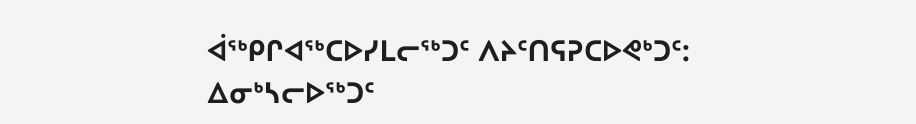ᐋᖅᑭᒋᐊᖅᑕᐅᓯᒪᓕᖅᑐᑦ ᐱᔨᑦᑎᕋᕈᑕᐅᕙᒃᑐᑦ:
ᐃᓂᒃᓴᓕᐅᖅᑐᑦ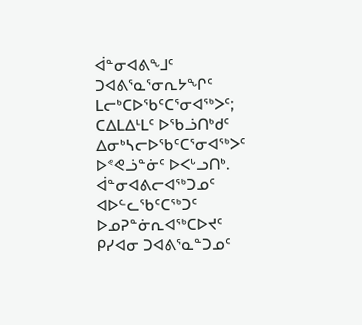ᐋᓐᓂᐊᕕᖕᒧᑦ ᑐᐊᕕᕐᓇᕐᓂᕆᔭᖏᑦ ᒪᓕᒃᑕᐅᖃᑦᑕᕐᓂᐊᖅᐳᑦ; ᑕᐃᒪᐃᒻᒪᑦ ᐅᖃᓘᑎᒃᑯᑦ ᐃᓂᒃᓴᓕᐅᖃᑦᑕᕐᓂᐊᖅᐳᑦ ᐅᕝᕙᓘᓐᓃᑦ ᐅᐸᒡᓗᑎᒃ.
ᐋᓐᓂᐊᕕᓕᐊᖅᑐᓄᑦ ᐊᐅᓪᓚᖃᑦᑕᖅᑐᑦ ᐅᓄᕈᓐᓃᕆᐊᖅᑕᐅᔪᑦ ᑭᓯᐊᓂ ᑐᐊᕕᕐᓇᓐᑐᓄᑦ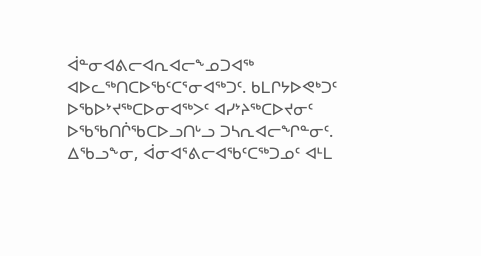ᐋᓐᓂᐊᕕᓕᐊᕆᐊᓕᖕᓄᑐᐊᖅ ᐊᐅᓚᖅᑎᑕᐅᖃᑦᑕᕐᓂᐊᖅᑐᑦ. ᑲᒪᒋᔭᐅᕙᒃᑐᑦ ᐅᖃᐅᔾᔪᖅᑕᐅᓂᐊᖅᐳᑦ ᐊᓯᔾᔨᖅᑕᐅᔪᓂᑦ ᐅᖃᖃᑎᒌᖃᑕᐅᓗᑎᒡᓗ ᑐᓴᕆᐊᓕᖏᓐᓂᑦ.
ᐃᖃᓗᖕᓂ, ᐋᓂᐊᕐᕕᓕᐊᖃᑦᑕᖅᑐᓄᑦ ᐊᒻᒪ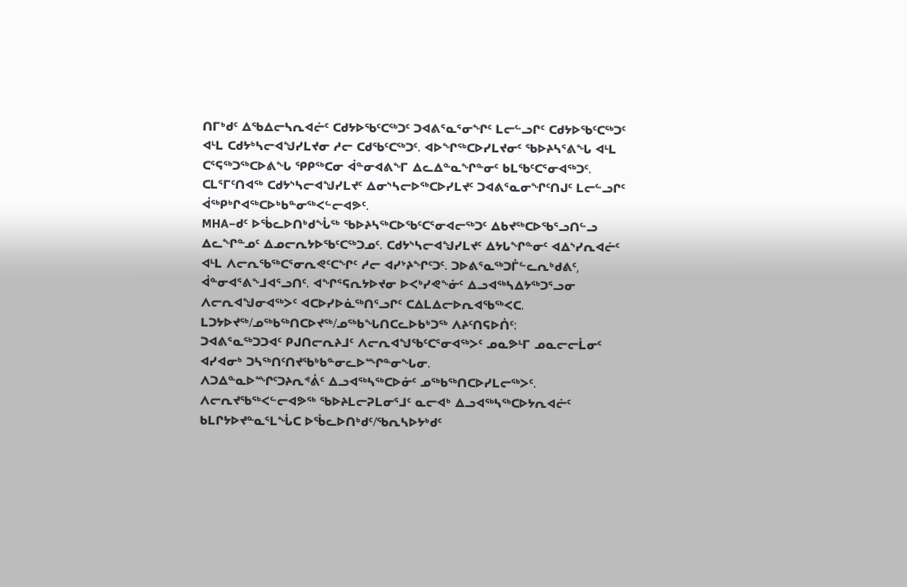ᑎᒥᒃᑯᑦ ᐃᖃᐃᓕᓴᕆᐊᓖᑦ ᑕᑯᔭᐅᖃᑦᑕᖅᑐᑦ ᑐᐊᕕᕐᓇᕐᓂᖏᑦ ᒪᓕᓪᓗᒋᑦ ᑕᑯᔭᐅᖃᑦᑕᖅᑐᑦ ᐊᒻᒪ ᑕᑯᔭᒃᓴᓕᐊᖑᓯᒪᔪᓂ ᓱᓕ ᑕᑯᖃᑦᑕᖅᑐᑦ. ᐊᐅᖏᖅᑕᐅᓯᒪᔪᓂᑦ ᖃᐅᔨᓴᕐᕕᖓ ᐊᒻᒪ ᑕᕐᕋᖅᑐᖅᑕᐅᕕᖓ ᕿᑭᖅᑕᓂ ᐋᓐᓂᐊᕕᖕᒥ ᐃᓚᐃᓐᓇᖏᓐᓂᑦ ᑲᒪᖃᑦᑕᕐᓂᐊᖅᑐᑦ. ᑕᒪᕐᒥᑦᑎᐊᖅ ᑕᑯᔭᔅᓴᓕᐊᖑᓯᒪᔪᑦ ᐃᓂᔅᓴᓕᐅᖅᑕᐅᓯᒪᔪᑦ ᑐᐊᕕᕐᓇᓂᖏᑦᑎᒍᑦ ᒪᓕᓪᓗᒋᑦ ᐋᖅᑭᒃᒋᐊᖅᑕᐅᒃᑲᓐᓂᖅᐸᓪᓕᐊᕗᑦ.
MHA−ᑯᑦ ᐅᖄᓚᐅᑎᒃᑯᖔᖅ ᖃᐅᔨᓴᖅᑕᐅᖃᑦᑕᕐᓂᐊᓕᖅᑐᑦ ᐃᑲᔪᖅᑕᐅᖃᕐᓗᑎᓪᓗ ᐃᓚᖏᓐᓄᑦ ᐃᓄᓕᕆᔭᐅᖃᑦᑕᖅᑐᓄᑦ. ᑕᑯᔭᔅᓴᓕᐊᖑᓯᒪᔪᑦ ᐃᔭᒐᖏᓐᓂᑦ ᐊᐃᔅᓯᕆᐊᓖᑦ ᐊᒻᒪ ᐱᓕᕆᖃᖅᑕᕐᓂᕆᕙᑦᑕᖏᑦ ᓱᓕ ᐊᓯᔾᔨᖏᑦᑐᑦ. ᑐᐅᕕᕐᓇᖅᑐᒦᓪᓚᕆᒃᑯᕕᑦ, ᐋᓐᓂᐊᕐᕕᖕᒧᐊᕐᓗᑎᑦ. ᐊᖏᕐᕋᕆᔭᐅᔪᓂ ᐅᐸᒃᓯᕙᖕᓃᑦ ᐃᓗᐊᖅᓴᐃᔭᖅᑐᕐᓗᓂ ᐱᓕᕆᐊᖑᓂᐊᖅᐳᑦ ᐊᑕᐅᓯᐅᓈᖅᑎᕐᓗᒋᑦ ᑕᐃᒪᐃᓕᐅᕆᐊᖃᖅᐸᑕ.
ᒪᑐᔭᐅᔪᖅ/ᓄᖅᑲᖅᑎᑕᐅᔪᖅ/ᓄᖅᑲᖓᑎᑕᓚᐅᑲᒃᑐᖅ ᐱᔨᑦᑎᕋᐅᑏᑦ:
ᑐᐊᕕᕐᓇᖅᑐᑐᐊᑦ ᑭᒍᑎᓕᕆᔨᒧᑦ ᐱᓕᕆᐊᖑᖃᑦᑕᕐᓂᐊᖅᐳᑦ ᓄᓇᕗᒻᒥ ᓄᓇᓕᓕᒫᓂᑦ ᐊᓯᐊᓂᒃ ᑐᓴᖅᑎᑦᑎᔪᖃᒃᑲᓐᓂᓚᐅᙱᓐᓂᖓᓂ.
ᐱᑐᐃᓐᓇᐅᙱᑦᑐᔨᕆᕝᕖᑦ ᐃᓗᐊᖅᓴᖅᑕᐅᓃᑦ ᓄᖅᑲᖅᑎᑕᐅᓯᒪᓕᖅᐳᑦ. ᐱᓕᕆᔪᖃᖅᐸᓪᓕᐊᕗᖅ ᖃᐅᔨᒪᓕᕈᒪᓂᕐᒧᑦ ᓇᓕᐊᒃ ᐃᓗᐊᖅᓴᖅᑕᐅᔭᕆᐊᓖᑦ ᑲᒪᒋᔭᐅᔪᓐᓇᕐᒪᖔᑕ ᐅᖄᓚᐅᑎᒃᑯᑦ/ᖃᕆᓴᐅᔭᒃᑯᑦ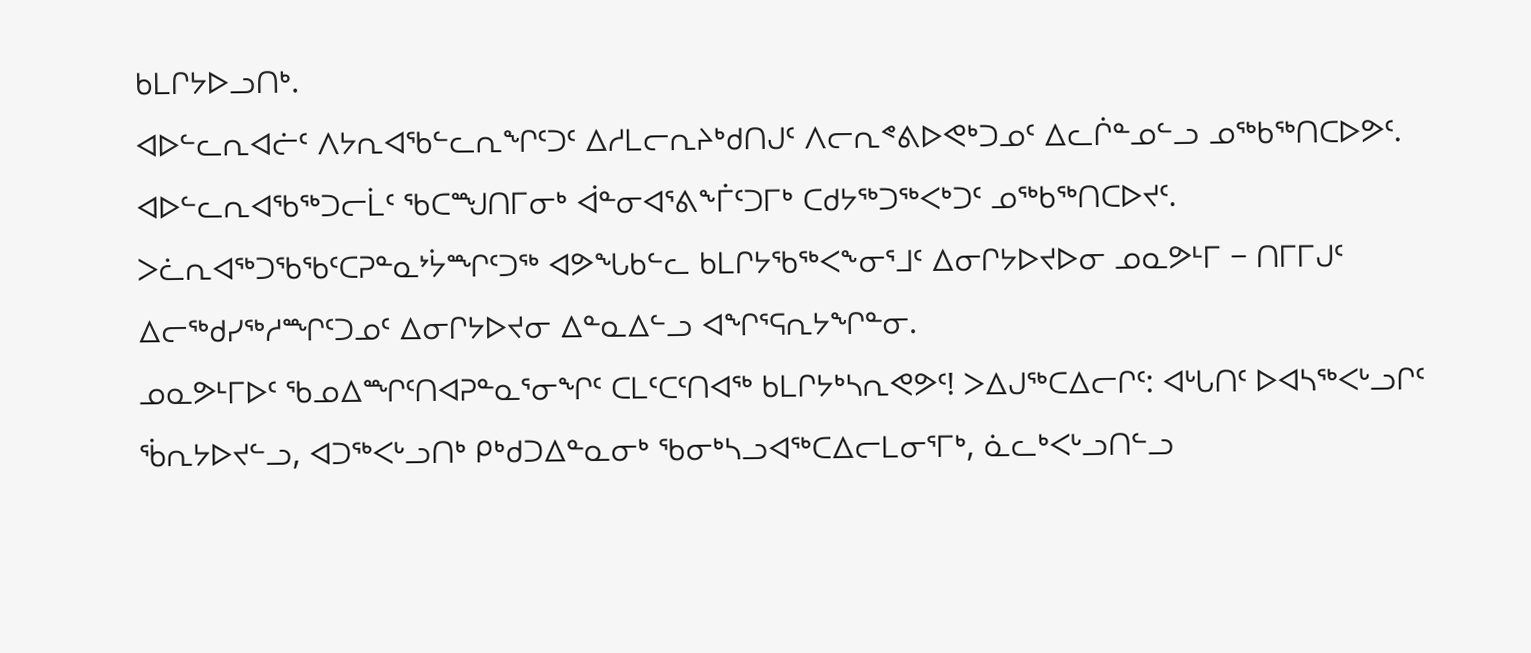ᑲᒪᒋᔭᐅᓗᑎᒃ.
ᐊᐅᓪᓚᕆᐊᓖᑦ ᐱᔭᕆᐊᖃᓪᓚᕆᖏᑦᑐᑦ ᐃᓱᒪᓕᕆᔨᒃᑯᑎᒍᑦ ᐱᓕᕆᕝᕕᐅᕙᒃᑐᓄᑦ ᐃᓚᒌᓐᓄᓪᓗ ᓄᖅᑲᖅᑎᑕᐅᕗᑦ. ᐊᐅᓪᓚᕆᐊᖃᖅᑐᓕᒫᑦ ᖃᑕᙳᑎᒥᓂᒃ ᐋᓐᓂᐊᕐᕕᖕᒦᑦᑐᒥᒃ ᑕᑯᔭᖅᑐᖅᐸᒃᑐᑦ ᓄᖅᑲᖅᑎᑕᐅᔪᑦ.
ᐳᓛᕆᐊᖅᑐᖃᖃᑦᑕᕈᓐᓇᔾᔮᙱᑦᑐᖅ ᐊᕗᖓᑲᓪᓚ ᑲᒪᒋᔭᖃᖅᐸᖕᓂᕐᒧᑦ ᐃᓂᒋᔭᐅᔪᐅᓂ ᓄᓇᕗᒻᒥ − ᑎᒥᒥᒍᑦ ᐃᓕᖅᑯᓯᖅᓱᙱᑦᑐᓄᑦ ᐃᓂᒋᔭᐅᔪᓂ ᐃᓐᓇᐃᓪᓗ ᐊᖏᕐᕋᕆᔭᖏᓐᓂ.
ᓄᓇᕗᒻᒥᐅᑦ ᖃᓄᐃᙱᑦᑎᐊᕈᓐᓇᕐᓂᖏᑦ ᑕᒪᑦᑕᑦᑎᐊᖅ ᑲᒪᒋᔭᒃᓴᕆᕙᕗᑦ! ᐳᐃᒍᖅᑕᐃᓕᒋᑦ: ᐊᒡᒐᑎᑦ ᐅᐊᓴᖅᐸᒡᓗᒋᑦ ᖄᕆᔭᐅᔪᓪᓗ, ᐊᑐᖅᐸᒡᓗᑎᒃ ᑭᒃᑯᑐᐃᓐᓇᓂᒃ ᖃᓂᒃᓴᓗᐊᖅᑕᐃᓕᒪᓂᕐᒥᒃ, ᓈᓚᒃᐸᒡᓗᑎᓪᓗ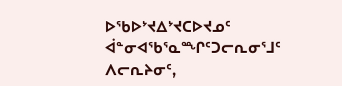ᐅᖃᐅᔾᔪᐃᔾᔪᑕᐅᔪᓄᑦ ᐋᓐᓂᐊᖃᕐᓇᙱᑦᑐᓕᕆᓂᕐᒧᑦ ᐱᓕᕆᔨᓂᑦ,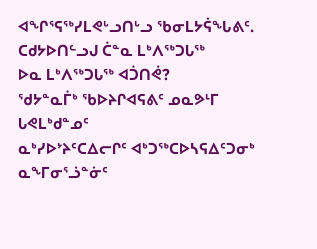ᐊᖏᕐᕋᖅᓯᒪᕙᒡᓗᑎᒡᓗ ᖃᓂᒪᔭᕌᖓᕕᑦ.
ᑕᑯᔭᐅᑎᓪᓗᒍ ᑖᓐᓇ ᒪᒃᐱᖅᑐᒐᖅ
ᐅᓇ ᒪᒃᐱᖅᑐᒐᖅ ᐊᑑᑎᕚ?
ᖁᔭᓐᓇᒦᒃ ᖃᐅᔨᒋᐊᕋᕕᑦ ᓄᓇᕗᒻᒥ ᒐᕙᒪᒃᑯᓐᓄᑦ
ᓇᒃᓯᐅᔾᔨᑦᑕᐃᓕᒋᑦ ᐊᒃᑐᖅᑕᐅᓴᕋᐃᑦᑐᓂᒃ ᓇᖕᒥᓂᕐᓘᓐᓃᑦ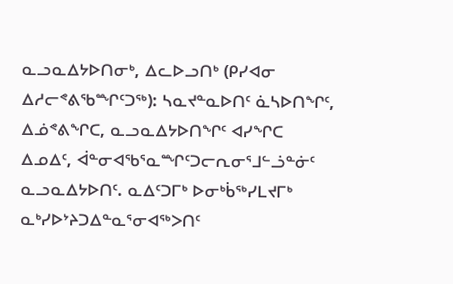ᓇᓗᓇᐃᔭᐅᑎᓂᒃ, ᐃᓚᐅᓗᑎᒃ (ᑭᓯᐊᓂ ᐃᓱᓕᕝᕕᖃᙱᑦᑐᖅ): ᓴᓇᔪᓐᓇᐅᑎᑦ ᓈᓴᐅᑎᖏᑦ, ᐃᓅᕝᕕᖏᑕ, ᓇᓗᓇᐃᔭᐅᑎᖏᑦ ᐊᓯᖏᑕ ᐃᓄᐃᑦ, ᐋᓐᓂᐊᖃᕐᓇᙱᑦᑐᓕᕆᓂᕐᒧᓪᓘᓐᓃᑦ ᓇᓗᓇᐃᔭᐅᑎᑦ. ᓇᐃᑦᑐᒥᒃ ᐅᓂᒃᑳᖅᓯᒪᔪᒥᒃ ᓇᒃᓯᐅᔾᔨᑐᐃᓐᓇᕐᓂᐊᖅᐳᑎᑦ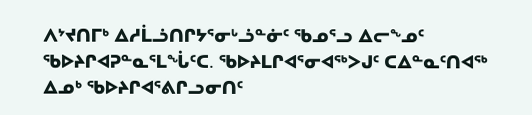ᐱᔾᔪᑎᒥᒃ ᐃᓱᒫᓘᑎᒋᔭᕐᓂᒡᓘᓐᓃᑦ ᖃᓄᕐᓗ ᐃᓕᖕᓄᑦ ᖃᐅᔨᒋᐊᕈᓐᓇᕐᒪᖔᑦᑕ. ᖃᐅᔨᒪᒋᐊᕐᓂᐊᖅᐳᒍᑦ ᑕᐃᓐᓇᑦᑎᐊᖅ ᐃᓄᒃ ᖃᐅᔨᒋᐊᕐᕕᒋᓗᓂᑎᑦ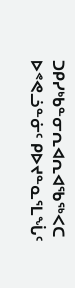ᑐᑭᓯᒃᑲᓐᓂᕆᐊᕆᐊᖃᖅᐸᑕ ᐅᕝᕙᓘᓐᓃᑦ ᑭᐅᔪᓐᓇᕐᒪᖔᑦ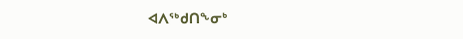ᐊᐱᖅᑯᑎᖕᓂᒃ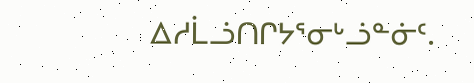ᐃᓱᒫᓘᑎᒋᔭᕐᓂᒡᓘᓐᓃᑦ.